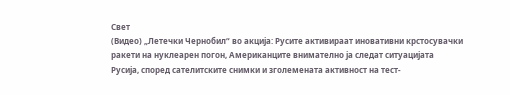Свет
(Видео) „Летечки Чернобил“ во акција: Русите активираат иновативни крстосувачки ракети на нуклеарен погон, Американците внимателно ја следат ситуацијата
Русија, според сателитските снимки и зголемената активност на тест-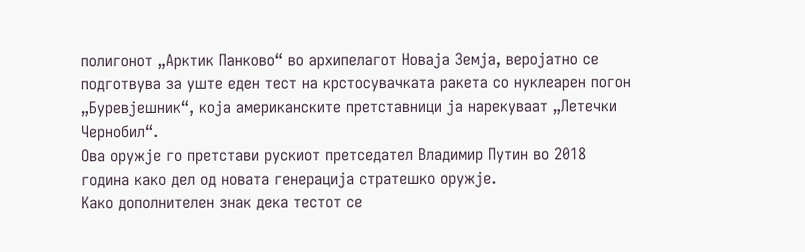полигонот „Арктик Панково“ во архипелагот Новаја Земја, веројатно се подготвува за уште еден тест на крстосувачката ракета со нуклеарен погон „Буревјешник“, која американските претставници ја нарекуваат „Летечки Чернобил“.
Ова оружје го претстави рускиот претседател Владимир Путин во 2018 година како дел од новата генерација стратешко оружје.
Како дополнителен знак дека тестот се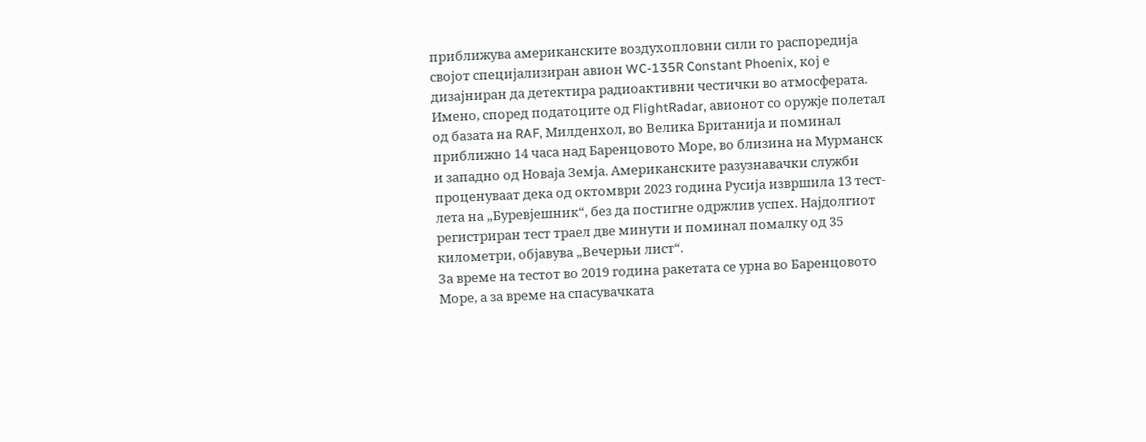приближува американските воздухопловни сили го распоредија својот специјализиран авион WC-135R Constant Phoenix, кој е дизајниран да детектира радиоактивни честички во атмосферата.
Имено, според податоците од FlightRadar, авионот со оружје полетал од базата на RAF, Милденхол, во Велика Британија и поминал приближно 14 часа над Баренцовото Море, во близина на Мурманск и западно од Новаја Земја. Американските разузнавачки служби проценуваат дека од октомври 2023 година Русија извршила 13 тест-лета на „Буревјешник“, без да постигне одржлив успех. Најдолгиот регистриран тест траел две минути и поминал помалку од 35 километри, објавува „Вечерњи лист“.
За време на тестот во 2019 година ракетата се урна во Баренцовото Море, а за време на спасувачката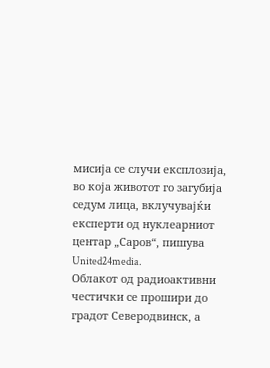мисија се случи експлозија, во која животот го загубија седум лица, вклучувајќи експерти од нуклеарниот центар „Саров“, пишува United24media.
Облакот од радиоактивни честички се прошири до градот Северодвинск, а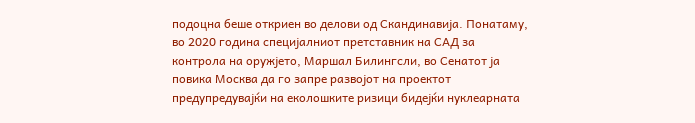подоцна беше откриен во делови од Скандинавија. Понатаму, во 2020 година специјалниот претставник на САД за контрола на оружјето, Маршал Билингсли, во Сенатот ја повика Москва да го запре развојот на проектот предупредувајќи на еколошките ризици бидејќи нуклеарната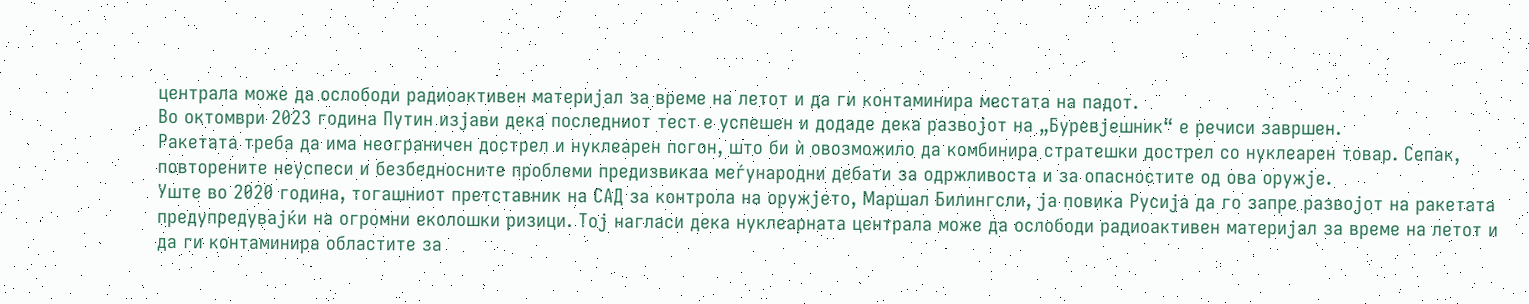централа може да ослободи радиоактивен материјал за време на летот и да ги контаминира местата на падот.
Во октомври 2023 година Путин изјави дека последниот тест е успешен и додаде дека развојот на „Буревјешник“ е речиси завршен.
Ракетата треба да има неограничен дострел и нуклеарен погон, што би ѝ овозможило да комбинира стратешки дострел со нуклеарен товар. Сепак, повторените неуспеси и безбедносните проблеми предизвикаа меѓународни дебати за одржливоста и за опасностите од ова оружје.
Уште во 2020 година, тогашниот претставник на САД за контрола на оружјето, Маршал Билингсли, ја повика Русија да го запре развојот на ракетата предупредувајќи на огромни еколошки ризици. Тој нагласи дека нуклеарната централа може да ослободи радиоактивен материјал за време на летот и да ги контаминира областите за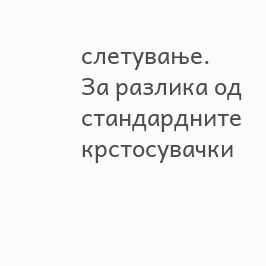слетување.
За разлика од стандардните крстосувачки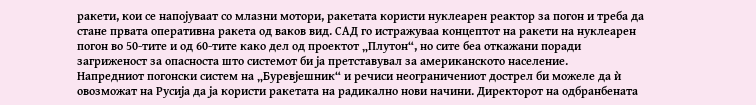ракети, кои се напојуваат со млазни мотори, ракетата користи нуклеарен реактор за погон и треба да стане првата оперативна ракета од ваков вид. САД го истражуваа концептот на ракети на нуклеарен погон во 50-тите и од 60-тите како дел од проектот „Плутон“, но сите беа откажани поради загриженост за опасноста што системот би ја претставувал за американското население.
Напредниот погонски систем на „Буревјешник“ и речиси неограничениот дострел би можеле да ѝ овозможат на Русија да ја користи ракетата на радикално нови начини. Директорот на одбранбената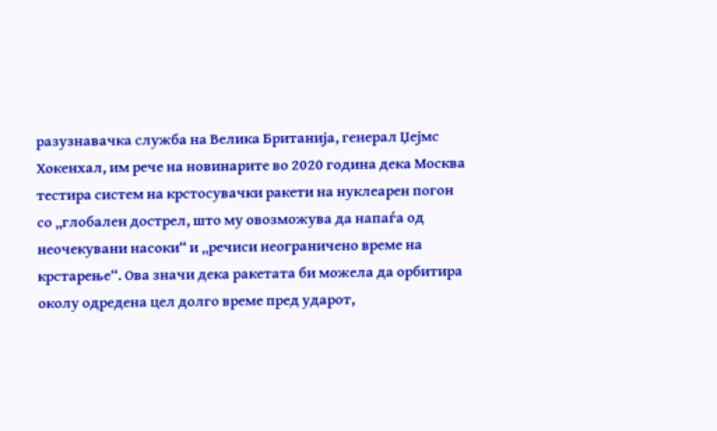разузнавачка служба на Велика Британија, генерал Џејмс Хокенхал, им рече на новинарите во 2020 година дека Москва тестира систем на крстосувачки ракети на нуклеарен погон со „глобален дострел, што му овозможува да напаѓа од неочекувани насоки“ и „речиси неограничено време на крстарење“. Ова значи дека ракетата би можела да орбитира околу одредена цел долго време пред ударот,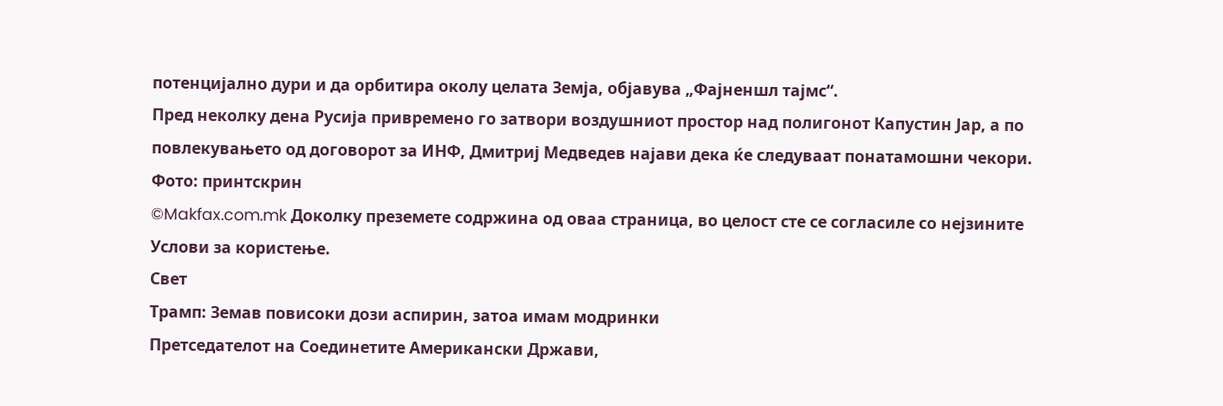потенцијално дури и да орбитира околу целата Земја, објавува „Фајненшл тајмс“.
Пред неколку дена Русија привремено го затвори воздушниот простор над полигонот Капустин Јар, а по повлекувањето од договорот за ИНФ, Дмитриј Медведев најави дека ќе следуваат понатамошни чекори.
Фото: принтскрин
©Makfax.com.mk Доколку преземете содржина од оваа страница, во целост сте се согласиле со нејзините Услови за користење.
Свет
Трамп: Земав повисоки дози аспирин, затоа имам модринки
Претседателот на Соединетите Американски Држави,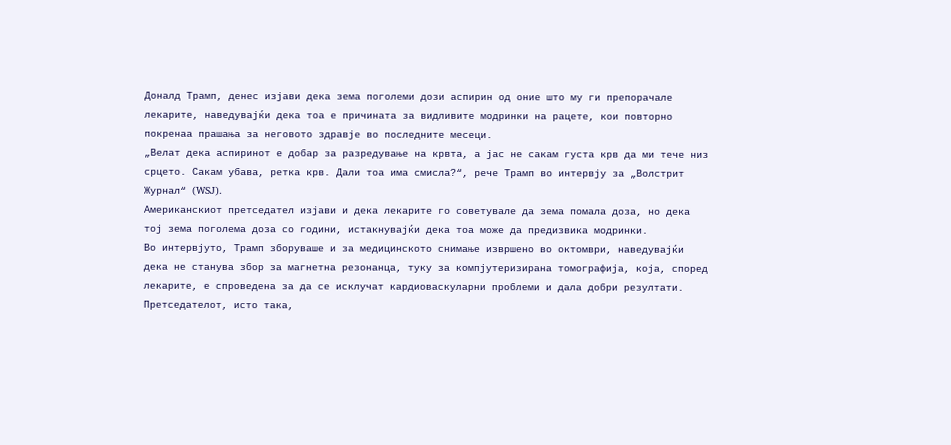Доналд Трамп, денес изјави дека зема поголеми дози аспирин од оние што му ги препорачале лекарите, наведувајќи дека тоа е причината за видливите модринки на рацете, кои повторно покренаа прашања за неговото здравје во последните месеци.
„Велат дека аспиринот е добар за разредување на крвта, а јас не сакам густа крв да ми тече низ срцето. Сакам убава, ретка крв. Дали тоа има смисла?“, рече Трамп во интервју за „Волстрит Журнал“ (WSJ).
Американскиот претседател изјави и дека лекарите го советувале да зема помала доза, но дека тој зема поголема доза со години, истакнувајќи дека тоа може да предизвика модринки.
Во интервјуто, Трамп зборуваше и за медицинското снимање извршено во октомври, наведувајќи дека не станува збор за магнетна резонанца, туку за компјутеризирана томографија, која, според лекарите, е спроведена за да се исклучат кардиоваскуларни проблеми и дала добри резултати.
Претседателот, исто така,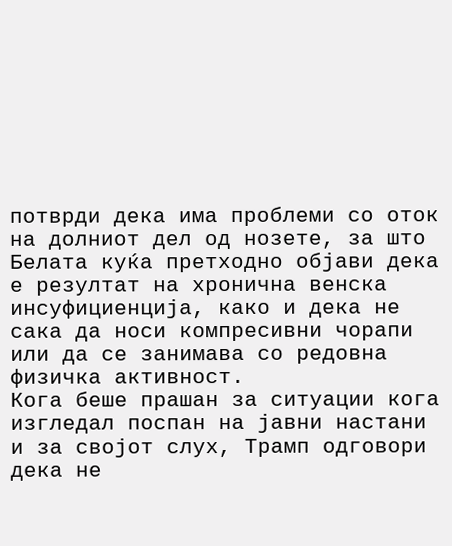потврди дека има проблеми со оток на долниот дел од нозете, за што Белата куќа претходно објави дека е резултат на хронична венска инсуфициенција, како и дека не сака да носи компресивни чорапи или да се занимава со редовна физичка активност.
Кога беше прашан за ситуации кога изгледал поспан на јавни настани и за својот слух, Трамп одговори дека не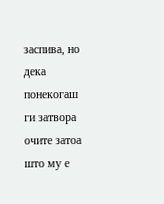заспива, но дека понекогаш ги затвора очите затоа што му е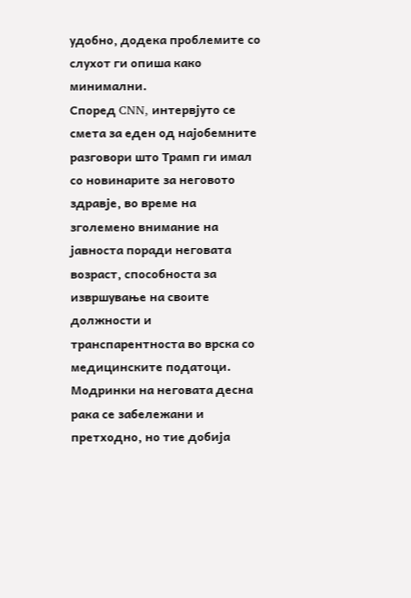удобно, додека проблемите со слухот ги опиша како минимални.
Според CNN, интервјуто се смета за еден од најобемните разговори што Трамп ги имал со новинарите за неговото здравје, во време на зголемено внимание на јавноста поради неговата возраст, способноста за извршување на своите должности и транспарентноста во врска со медицинските податоци.
Модринки на неговата десна рака се забележани и претходно, но тие добија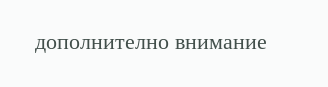дополнително внимание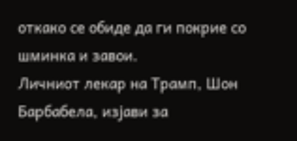откако се обиде да ги покрие со шминка и завои.
Личниот лекар на Трамп, Шон Барбабела, изјави за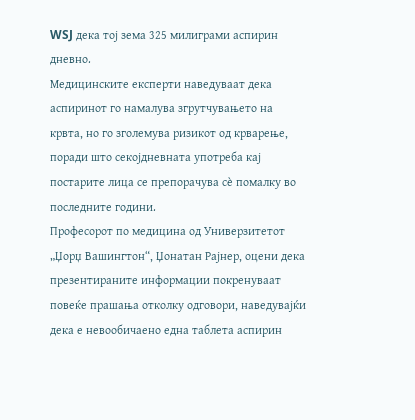WSJ дека тој зема 325 милиграми аспирин дневно.
Медицинските експерти наведуваат дека аспиринот го намалува згрутчувањето на крвта, но го зголемува ризикот од крварење, поради што секојдневната употреба кај постарите лица се препорачува сè помалку во последните години.
Професорот по медицина од Универзитетот „Џорџ Вашингтон“, Џонатан Рајнер, оцени дека презентираните информации покренуваат повеќе прашања отколку одговори, наведувајќи дека е невообичаено една таблета аспирин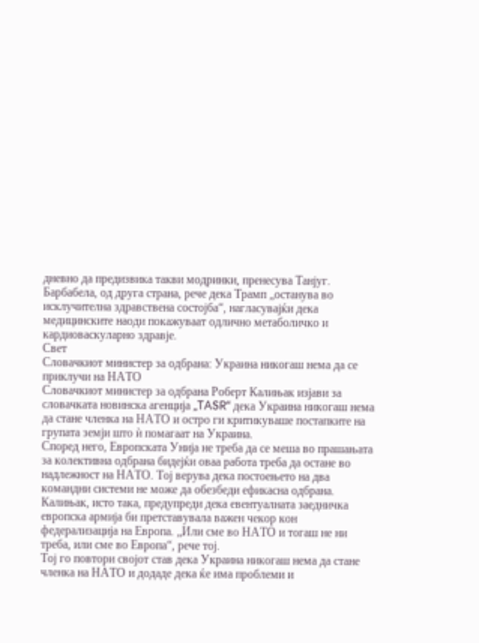дневно да предизвика такви модринки, пренесува Танјуг. Барбабела, од друга страна, рече дека Трамп „останува во исклучителна здравствена состојба“, нагласувајќи дека медицинските наоди покажуваат одлично метаболичко и кардиоваскуларно здравје.
Свет
Словачкиот министер за одбрана: Украина никогаш нема да се приклучи на НАТО
Словачкиот министер за одбрана Роберт Калињак изјави за словачката новинска агенција „TASR“ дека Украина никогаш нема да стане членка на НАТО и остро ги критикуваше постапките на групата земји што ѝ помагаат на Украина.
Според него, Европската Унија не треба да се меша во прашањата за колективна одбрана бидејќи оваа работа треба да остане во надлежност на НАТО. Тој верува дека постоењето на два командни системи не може да обезбеди ефикасна одбрана.
Калињак, исто така, предупреди дека евентуалната заедничка европска армија би претставувала важен чекор кон федерализација на Европа. „Или сме во НАТО и тогаш не ни треба, или сме во Европа“, рече тој.
Тој го повтори својот став дека Украина никогаш нема да стане членка на НАТО и додаде дека ќе има проблеми и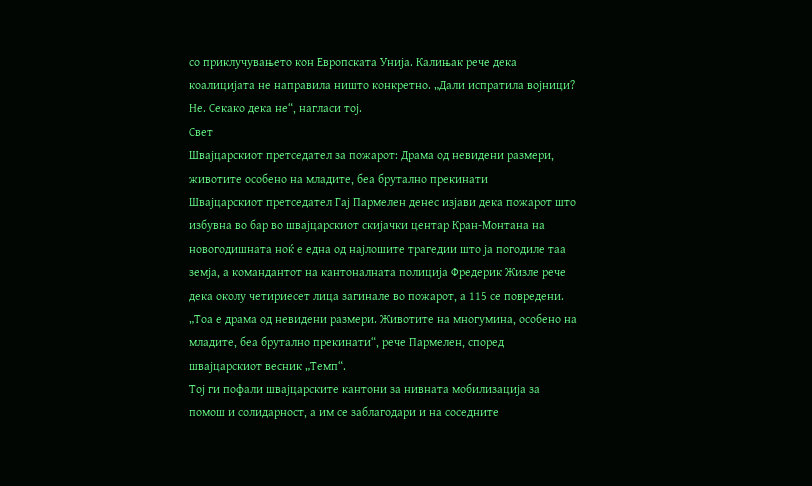со приклучувањето кон Европската Унија. Калињак рече дека коалицијата не направила ништо конкретно. „Дали испратила војници? Не. Секако дека не“, нагласи тој.
Свет
Швајцарскиот претседател за пожарот: Драма од невидени размери, животите особено на младите, беа брутално прекинати
Швајцарскиот претседател Гај Пармелен денес изјави дека пожарот што избувна во бар во швајцарскиот скијачки центар Кран-Монтана на новогодишната ноќ е една од најлошите трагедии што ја погодиле таа земја, а командантот на кантоналната полиција Фредерик Жизле рече дека околу четириесет лица загинале во пожарот, а 115 се повредени.
„Тоа е драма од невидени размери. Животите на многумина, особено на младите, беа брутално прекинати“, рече Пармелен, според швајцарскиот весник „Темп“.
Тој ги пофали швајцарските кантони за нивната мобилизација за помош и солидарност, а им се заблагодари и на соседните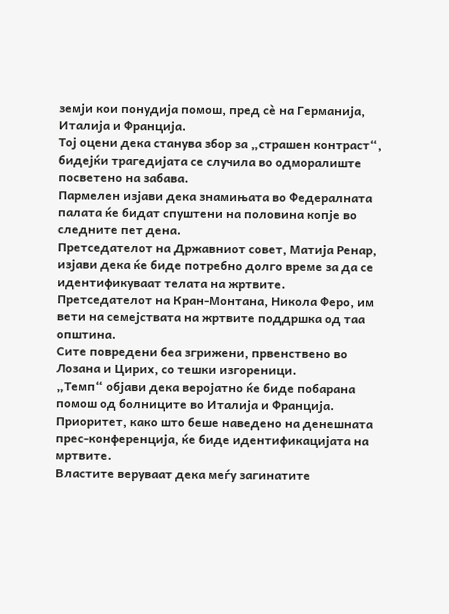земји кои понудија помош, пред сè на Германија, Италија и Франција.
Тој оцени дека станува збор за „страшен контраст“, бидејќи трагедијата се случила во одморалиште посветено на забава.
Пармелен изјави дека знамињата во Федералната палата ќе бидат спуштени на половина копје во следните пет дена.
Претседателот на Државниот совет, Матија Ренар, изјави дека ќе биде потребно долго време за да се идентификуваат телата на жртвите.
Претседателот на Кран-Монтана, Никола Феро, им вети на семејствата на жртвите поддршка од таа општина.
Сите повредени беа згрижени, првенствено во Лозана и Цирих, со тешки изгореници.
„Темп“ објави дека веројатно ќе биде побарана помош од болниците во Италија и Франција.
Приоритет, како што беше наведено на денешната прес-конференција, ќе биде идентификацијата на мртвите.
Властите веруваат дека меѓу загинатите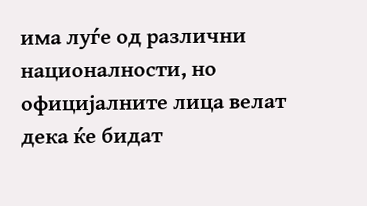има луѓе од различни националности, но официјалните лица велат дека ќе бидат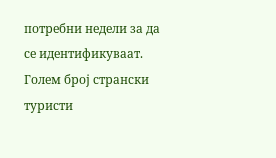потребни недели за да се идентификуваат.
Голем број странски туристи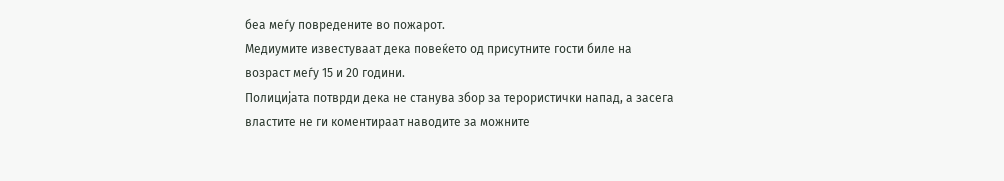беа меѓу повредените во пожарот.
Медиумите известуваат дека повеќето од присутните гости биле на возраст меѓу 15 и 20 години.
Полицијата потврди дека не станува збор за терористички напад, а засега властите не ги коментираат наводите за можните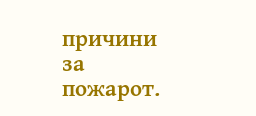причини за пожарот.